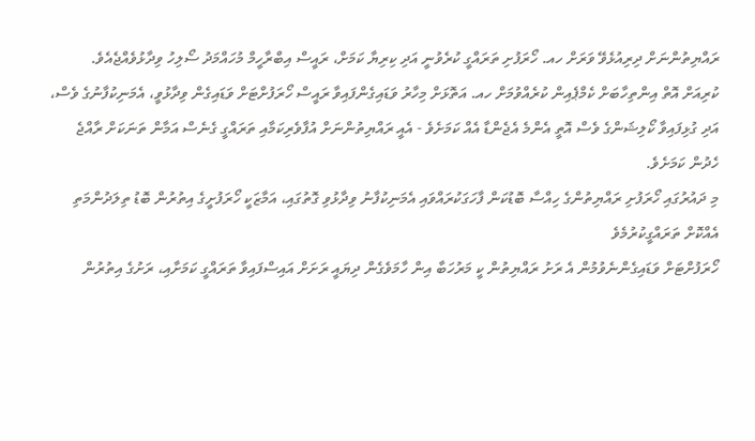ރައްޔިތުންނަށް ދިރިއުޅެވޭ ވަރަށް ހއ. ހޯރަފުށި ތަރައްގީ ކުރެވުނީ އަދި ކިރިޔާ ކަމަށް، ރައީސް އިބްރާހީމް މުހައްމަދު ސޯލިހު ވިދާޅުވެއްޖެއެވެ.
ކުރިއަށް އޮތް އިންތިހާބަށް ކެމްޕެއިން ކުރެއްވުމަށް ހއ. އަތޮޅަށް މިހާރު ވަޑައިގެންފައިވާ ރައީސް ހޯރަފުށްޓަށް ވަޑައިގެން ވިދާޅުވީ، އެމަނިކުފާނުގެ ވެސް، އަދި ގުޅިފައިވާ ކޯލިޝަންގެ ވެސް އޮތީ އެންމެ އެޖެންޑާ އެއް ކަމަށެވެ - އެއީ ރައްޔިތުންނަށް އުފާވެރިކަމާއި ތަރައްގީ ގެނެސް އަމާން ތަނަކަށް ރާއްޖެ ހެދުން ކަމަށެވެ.
މި ދައުރުގައި ހޯރަފުށި ރައްޔިތުންގެ ހިއްސާ ބޮޑުކަން ފާހަގަކުރައްވައި އެމަނިކުފާނު ވިދާޅުވި ގޮތުގައި، އަމާޒަކީ ހޯރަފުށީގެ އިތުރުން ބޮޑު ތިލަދުންމަތި އެއްކޮށް ތަރައްގީކުރުމެވެ
ހޯރަފުށްޓަށް ވަޑައިގެންނެވުމުން އެ ރަށު ރައްޔިތުން ކީ މަރުހަބާ އިން ހާމަވެގެން ދިޔައީ ރަށަށް އައިސްފައިވާ ތަރައްގީ ކަމަށާއި، ރަށުގެ އިތުރުން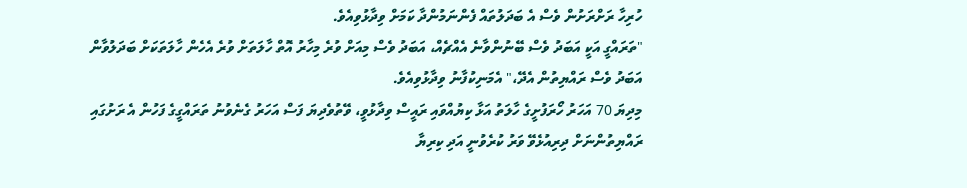ހުރިހާ ރަށްރަށުން ވެސް އެ ބަދަލުތައް ފެންނަމުންދާ ކަމަށް ވިދާޅުވިއެވެ.
"ތަރައްގީ އަކީ އަބަދު ވެސް ބޭނުންވާނެ އެއްޗެއް، އަބަދު ވެސް މިއަށް ވުރެ މިހާރު އޮތް ހާލަތަށް ވުރެ އެހެން ހާލަތަކަށް ބަދަލުވާން އަބަދު ވެސް ރައްޔިތުން އެދޭ،" އެމަނިކުފާނު ވިދާޅުވިއެވެ.
މިދިޔަ 70 އަހަރު ހޯރަފުށީގެ ހާލަތު އަޅާ ކިޔުއްވައި ރައީސް ވިދާޅުވީ، ވޭތުވެދިޔަ ފަސް އަހަރު ގެނެވުނު ތަރައްގީގެ ފަހުން އެ ރަށުގައި ރައްޔިތުންނަށް ދިރިއުޅެވޭ ވަރު ކުރެވުނީ އަދި ކިރިޔާ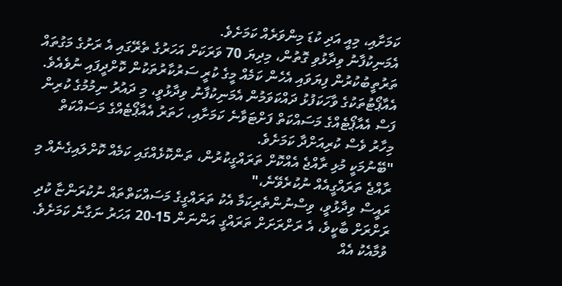ކަމަށާއި، މިއީ އަދި ކުޑަ މިންވަރެއް ކަމަށެވެ.
އެމަނިކުފާނު ވިދާޅުވި ގޮތުން، މިދިޔަ 70 ވަރަކަށް އަހަރުގެ ތެރޭގައި އެ ރަށުގެ މަގުތައް ތަރުތީބުކުރުން ފިޔަވައި އެހެން ކަމެއް މީގެ ކުރީ ސަރުކާރުތަކުން ކޮށްދީފައި ނުވެއެވެ.
އެއާޕޯޓުތަކުގެ ވާހަކަފުޅު ދައްކަވަމުން އެމަނިކުފާނު ވިދާޅުވީ، މި ދައުރު ނިމުމުގެ ކުރިން ފަސް އެއާޕޯޓެއްގެ މަސައްކަތް ފަށްޓަވާނެ ކަމަށާއި، ހަތަރު އެއާޕޯޓެއްގެ މަސައްކަތް މިހާރު ވެސް ކުރިއަށްދާ ކަމަށެވެ.
"ބޭނުމަކީ މުޅި ރާއްޖެ އެއްކޮށް ތަރައްގީކުރުން، ތަންކޮޅެއްގައި ކަމެއް ކޮށްލައިގެނެއް މި ރާއްޖެ ތަރައްގީއެއް ނުކުރެވޭނެ،"
ރައީސް ވިދާޅުވީ، ވިސްނުންތެރިކަމާ އެކު ތަރައްގީގެ މަސައްކަތްތައް ނުކުރަންޏާ ކުދި ރަށްރަށް ބާކީވެ، އެ ރަށްރަށަށް ތަރައްގީ އަންނަން 15-20 އަހަރު ނަގާނެ ކަމަށެވެ. ވުމާއެކު އެއް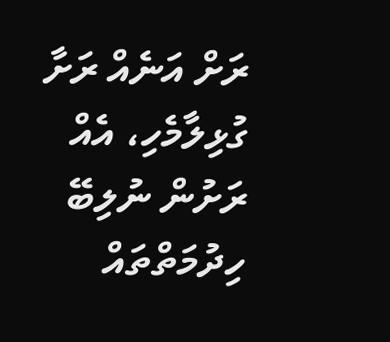ރަށް އަނެއް ރަށާ ގުޅިލާމެހި، އެއް ރަށުން ނުލިބޭ ހިދުމަތްތައް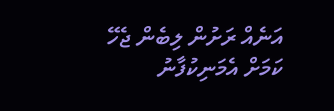އަނެއް ރަށުން ލިބެން ޖެހޭ ކަމަށް އެމަނިކުފާނު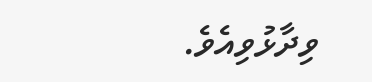ވިދާޅުވިއެވެ.